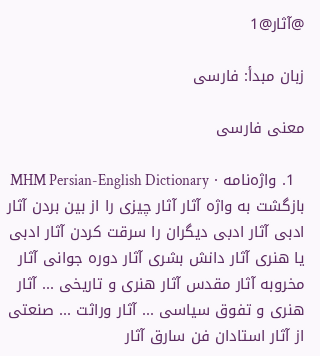@آثار@1

زبان مبدأ: فارسی

معنی فارسی

  1. واژه‌نامه · MHM Persian-English Dictionary بازگشت به واژه آثار آثار چيزى را از بين بردن آثار ادبى آثار ادبى ديگران را سرقت کردن آثار ادبى يا هنرى آثار دانش بشرى آثار دوره جوانى آثار مخروبه آثار مقدس آثار هنرى و تاريخى ... آثار هنرى و تفوق سياسى ... آثار وراثت ... صنعتى از آثار استادان فن سارق آثار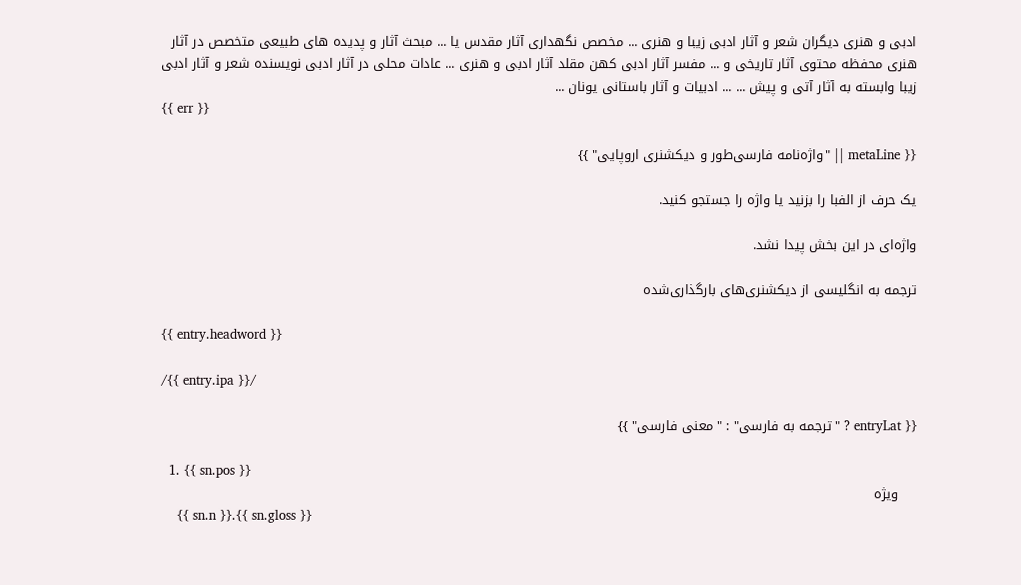ادبى و هنرى ديگران شعر و آثار ادبى زيبا و هنرى ... مخصص نگهدارى آثار مقدس يا ... مبحث آثار و پديده هاى طبيعى متخصص در آثار هنرى محفظه محتوى آثار تاريخى و ... مفسر آثار ادبى کهن مقلد آثار ادبى و هنرى ... عادات محلى در آثار ادبى نويسنده شعر و آثار ادبى زيبا وابسته به آثار آتى و پيش ... ... ادبيات و آثار باستانى يونان ...
{{ err }}

{{ metaLine || "واژه‌نامه فارسی‌طور و دیکشنری اروپایی" }}

یک حرف از الفبا را بزنید یا واژه را جستجو کنید.

واژه‌ای در این بخش پیدا نشد.

ترجمه به انگلیسی از دیکشنری‌های بارگذاری‌شده

{{ entry.headword }}

/{{ entry.ipa }}/

{{ entryLat ? "ترجمه به فارسی" : "معنی فارسی" }}

  1. {{ sn.pos }}
    ویژه
    {{ sn.n }}.{{ sn.gloss }}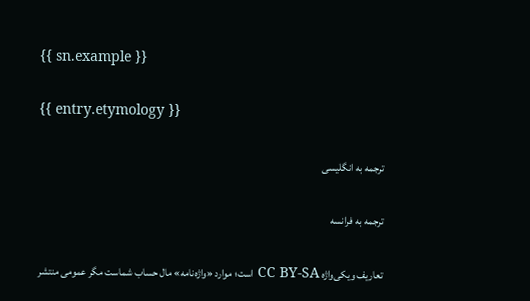{{ sn.example }}

{{ entry.etymology }}

ترجمه به انگلیسی

ترجمه به فرانسه

تعاریف ویکی‌واژه CC BY-SA است؛ موارد «واژه‌نامه» مال حساب شماست مگر عمومی منتشر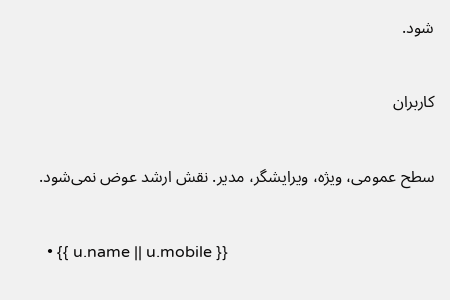شود.

کاربران

سطح عمومی، ویژه، ویرایشگر، مدیر. نقش ارشد عوض نمی‌شود.

  • {{ u.name || u.mobile }}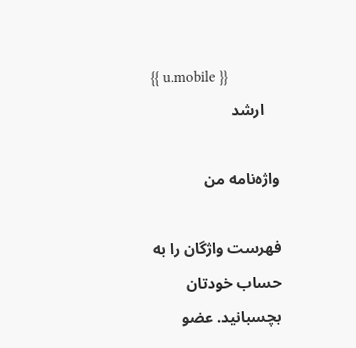{{ u.mobile }}
    ارشد

واژه‌نامه من

فهرست واژگان را به حساب خودتان بچسبانید. عضو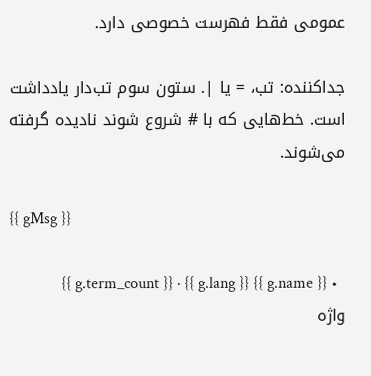عمومی فقط فهرست خصوصی دارد.

جداکننده: تب، = یا |. ستون سوم تب‌دار یادداشت است. خط‌هایی که با # شروع شوند نادیده گرفته می‌شوند.

{{ gMsg }}

  • {{ g.name }} {{ g.lang }} · {{ g.term_count }} واژه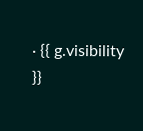· {{ g.visibility }}